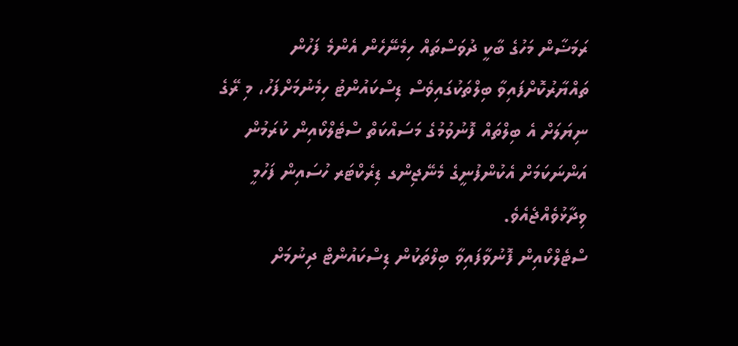ރަމަޟާން މަހުގެ ބާކީ ދުވަސްތައް ހިމެނޭހެން އެންމެ ފަހުން ތައްޔާރުކޮށްފައިވާ ބިލްތަކުގައިވެސް ޑިސްކައުންޓު ހިމެނުމަށްފަހު، މި ރޭގެ ނިޔަލަށް އެ ބިލްތައް ފޮނުވުމުގެ މަސައްކަތް ސްޓެލްކޯއިން ކުރަމުން އަންނަކަމަށް އެކުންފުނީގެ މެނޭޖިންގ ޑިރެކްޓަރ ހުސައިން ފަހުމީ ވިދާޅުވެއްޖެއެވެ.
ސްޓެލްކޯއިން ފޮނުވާފައިވާ ބިލްތަކުން ޑިސްކައުންޓް ދިނުމަށް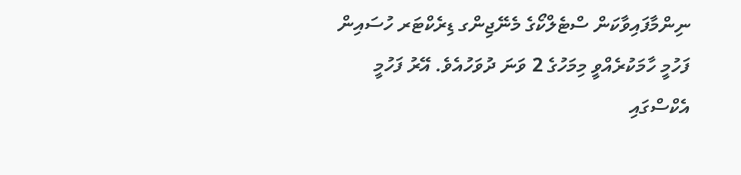ނިންމާފައިވާކަން ސްޓެލްކޯގެ މެނޭޖިންގ ޑިރެކްޓަރ ހުސައިން ފަހުމީ ހާމަކުރެއްވީ މިމަހުގެ 2 ވަނަ ދުވަހުއެވެ. އޭރު ފަހުމީ އެކްސްގައި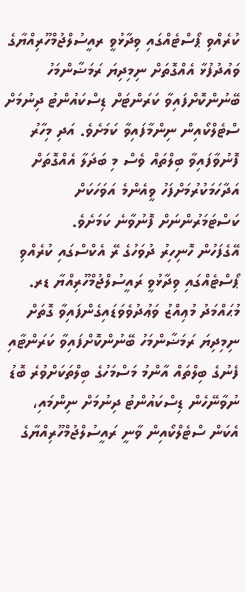ކުރެއްވި ޕޯސްޓެއްގައި ވިދާޅުވީ ރއީސުލްޖުމްހޫރިއްޔާގެ ވައުދުފުޅާ އެއްގޮތަށް ނިމިދިޔަ ރަމަޟާންމަހު ބޭނުންކޮށްފައިވާ ކަރަންޓަށް ޑިސްކައުންޓު ދިނުމަށް ސްޓެލްކޯއިން ނިންމާފައިވާ ކަމަށެވެ. އަދި މިހާރު ފޮނުވާފައިވާ ބިލްތައް ވެސް މި ބަދަލާ އެއްގޮތަށް އަދާހަމަކުރުމަށްފަހު ވީއެންމެ އަވަހަކަށް ކަސްޓަމަރުންނަށް ފޮނުވާނެ ކަމަށެވެ.
އޭގެފަހުން ހޮނިހިރު ދުވަހުގެ ރޭ އެކްސްގައި ކުރެއްވި ޕޯސްޓެއްގައި ވިދާޅުވީ ރައީސުލްޖުމްހޫރިއްޔާ ޑރ. މުޙައްމަދު މުޢިއްޒު ވަޢުދުވެވަޑައިގެންފައިވާ ގޮތަށް ނިމިދިޔަ ރަމަޟާންމަހު ބޭނުންކޮށްފައިވާ ކަރަންޓާއި ފެނުގެ ބިލްތައް އާންމު މަސްމަހުގެ ބިލްތަކަށްވުރެ ބޮޑު ނުވާނޭހެން ޑިސްކައުންޓު ދިނުމަށް ނިންމައި، އެކަން ސްޓެލްކޯއިން ވާނީ ރައީސުލްޖުމްހޫރިއްޔާގެ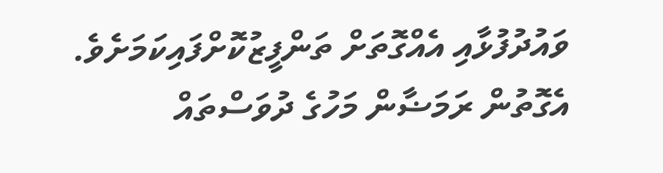ވައުދުފުޅާއި އެއްގޮތަށް ތަންފީޒުކޮށްފައިކަމަށެވެ. އެގޮތުން ރަމަޟާން މަހުގެ ދުވަސްތައް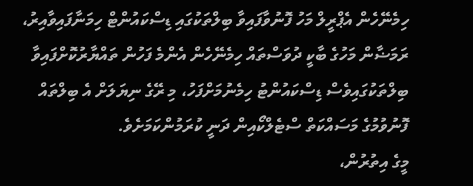ހިމެނޭހެން އެޕްރީލް މަހު ފޮނުވާފައިވާ ބިލްތަކުގައި ޑިސްކައުންޓް ހިމަނާފައިވާއިރު، ރަމަޟާން މަހުގެ ބާކީ ދުވަސްތައް ހިމެނޭހެން އެންމެ ފަހުން ތައްޔާރުކޮށްފައިވާ ބިލްތަކުގައިވެސް ޑިސްކައުންޓު ހިމެނުމަށްފަހު، މި ރޭގެ ނިޔަލަށް އެ ބިލްތައް ފޮނުވުމުގެ މަސައްކަތް ސްޓެލްކޯއިން ދަނީ ކުރަމުންކަމަށެވެ.
މީގެ އިތުރުން،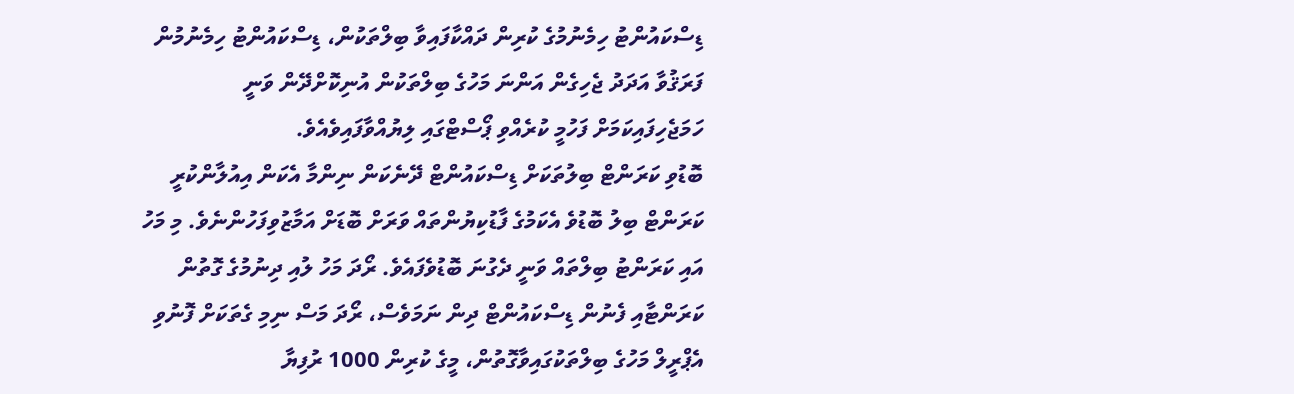ޑިސްކައުންޓު ހިމެނުމުގެ ކުރިން ދައްކާފައިވާ ބިލްތަކުން، ޑިސްކައުންޓު ހިމެނުމުން ފަރަޤުވާ އަދަދު ޖެހިގެން އަންނަ މަހުގެ ބިލްތަކުން އުނިކޮށްދޭން ވަނީ ހަމަޖެހިފައިކަމަށް ފަހުމީ ކުރެއްވި ޕޯސްޓްގައި ލިޔުއްވާފައިވެއެވެ.
ބޮޑުވި ކަރަންޓް ބިލުތަކަށް ޑިސްކައުންޓް ދޭނެކަން ނިންމާ އެކަން އިއުލާންކުރީ ކަރަންޓް ބިލު ބޮޑުވެ އެކަމުގެ ފާޑުކިޔުންތައް ވަރަށް ބޮޑަށް އަމާޒުވިފަހުންނެވެ. މި މަހު އައި ކަރަންޓު ބިލްތައް ވަނީ ދެގުނަ ބޮޑުވެފައެވެ. ރޯދަ މަހު ލުއި ދިނުމުގެ ގޮތުން ކަރަންޓާއި ފެނުން ޑިސްކައުންޓް ދިން ނަމަވެސް، ރޯދަ މަސް ނިމި ގެތަކަށް ފޮނުވި އެޕްރީލް މަހުގެ ބިލްތަކުގައިވާގޮތުން، މީގެ ކުރިން 1000 ރުފިޔާ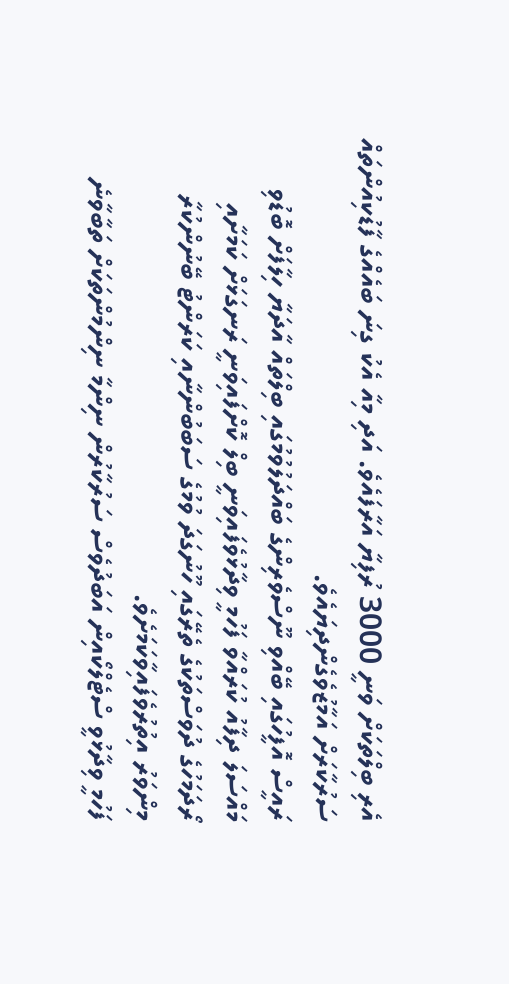އެރި ބިލްތަކަށް ވަނީ 3000 ރުފިޔާ އަރާފައެވެ. އަދި މިއާ އެކު ގިނަ ބައެއްގެ ފާޑުކިއުންތައް ސަރުކާރަށް އަމާޒުވެގެންދިޔައެވެ.
ރައީސް އޮފީހުގައި ބޭއްވި ނޫސްވެރިންގެ ބައްދަލުވުމުގައި ބިލްތައް އާދަޔާ ހިލާފަށް ބޮޑުވި މައްސަލަ ދިފާއު ކުރައްވާ ފަހުމީ ވިދާޅުވެފައިވަނީ ބިލް ކޮށްފައިވަނީ ރަނގަޅަށް ކަމަށާއި ރޯދަމަހުގެ ދުވަސްތަކުގެ ތެރޭގައި ހޫނުގަދަ ވުމުގެ ސަބަބުންނާއި ކަރަންޓު ބޭނުންކުރާ މިންވަރު އިތުރުވެފައިވާކަމަށެވެ.
ފަހުމީ ވިދާޅުވީ ސްޓެލްކޯއިން އަބަދުވެސް ސަރުކާރުން ނިންމާ ނިންމުންތަކަށް ތަބާވާނެ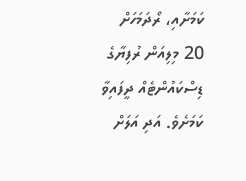ކަމަށާއި، ރޯދަމަހަށް 20 މިލިއަން ރުފިޔާގެ ޑިސްކައުންޓެއް ދީފައިވާ ކަމަށެވެ. އަދި އަލަށް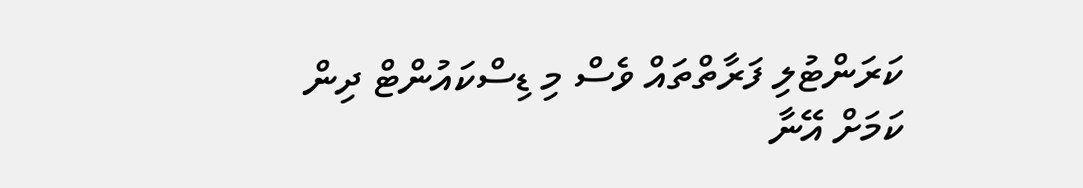ކަރަންޓުލި ފަރާތްތައް ވެސް މި ޑިސްކައުންޓް ދިން ކަމަށް އޭނާ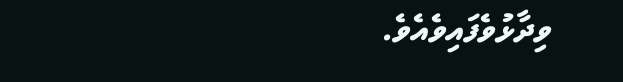ވިދާޅުވެފައިވެއެވެ.